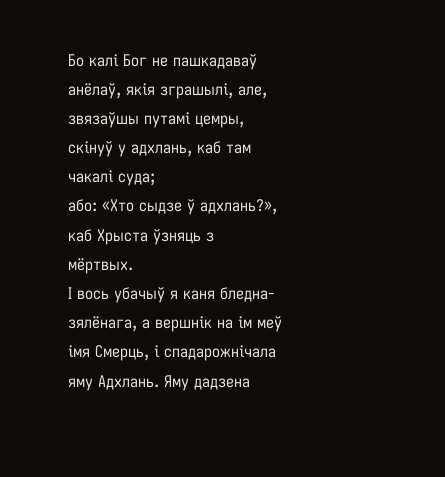Бо калі Бог не пашкадаваў анёлаў, якія зграшылі, але, звязаўшы путамі цемры, скінуў у адхлань, каб там чакалі суда;
або: «Хто сыдзе ў адхлань?», каб Хрыста ўзняць з мёртвых.
І вось убачыў я каня бледна-зялёнага, а вершнік на ім меў імя Смерць, і спадарожнічала яму Адхлань. Яму дадзена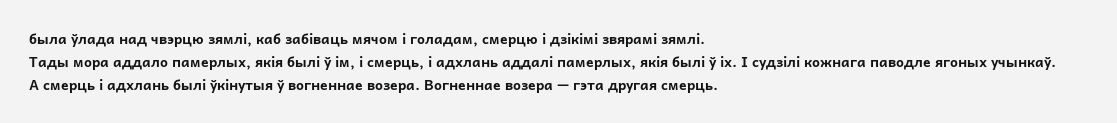была ўлада над чвэрцю зямлі, каб забіваць мячом і голадам, смерцю і дзікімі звярамі зямлі.
Тады мора аддало памерлых, якія былі ў ім, і смерць, і адхлань аддалі памерлых, якія былі ў іх. І судзілі кожнага паводле ягоных учынкаў.
А смерць і адхлань былі ўкінутыя ў вогненнае возера. Вогненнае возера — гэта другая смерць.